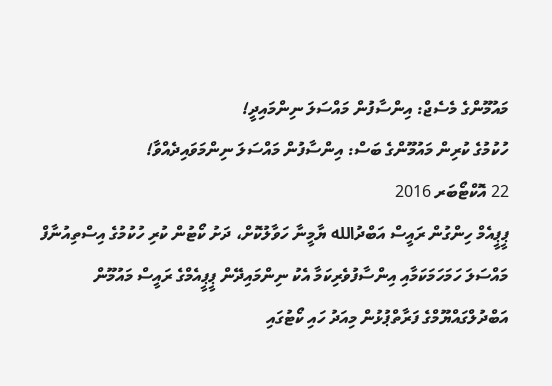މައުމޫންގެ މެސެޖް: އިންސާފުން މައްސަލަ ނިންމައިދީ!
ހުކުމުގެ ކުރިން މައުމޫންގެ ބަސް: އިންސާފުން މައްސަލަ ނިންމަވައިދެއްވާ!
22 އޮކްޓޯބަރ 2016
ޕީޕީއެމް ހިންގުން ރައީސް އަބްދުالله ޔާމީނާ ހަވާލުކޮށް، ދަށު ކޯޓުން ކުރި ހުކުމުގެ އިސްތިއުނާފް މައްސަލަ ހަމަހަމަކަމާއި އިންސާފުވެރިކަމާ އެކު ނިންމައިދޭން ޕީޕީއެމްގެ ރައީސް މައުމޫން އަބްދުލްގައްޔޫމްގެ ފަރާތްޕުޅުން މިއަދު ހައި ކޯޓުގައި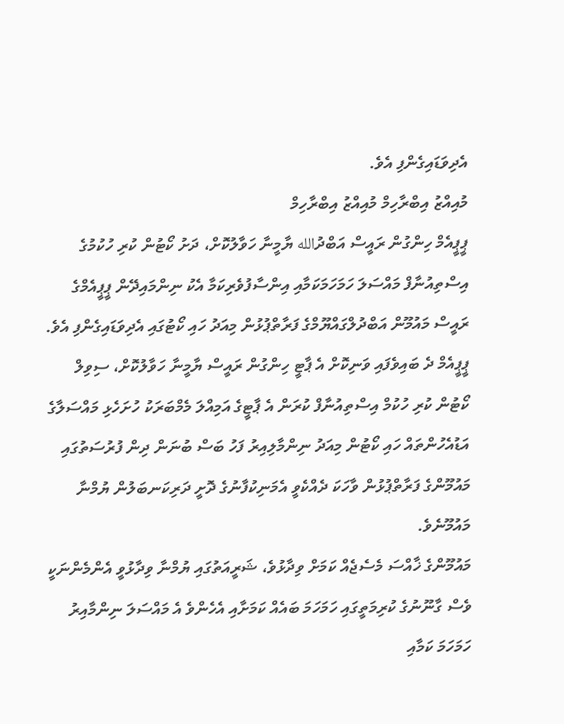އެދިވަޑައިގެންފި އެވެ.
މުއިއްޒު އިބްރާހިމް މުއިއްޒު އިބްރާހިމް
ޕީޕީއެމް ހިންގުން ރައީސް އަބްދުالله ޔާމީނާ ހަވާލުކޮށް، ދަށު ކޯޓުން ކުރި ހުކުމުގެ އިސްތިއުނާފް މައްސަލަ ހަމަހަމަކަމާއި އިންސާފުވެރިކަމާ އެކު ނިންމައިދޭން ޕީޕީއެމްގެ ރައީސް މައުމޫން އަބްދުލްގައްޔޫމްގެ ފަރާތްޕުޅުން މިއަދު ހައި ކޯޓުގައި އެދިވަޑައިގެންފި އެވެ.
ޕީޕީއެމް ދެ ބައިވެފައި ވަނިކޮށް އެ ޕާޓީ ހިންގުން ރައީސް ޔާމީނާ ހަވާލުކޮށް، ސިވިލް ކޯޓުން ކުރި ހުކުމް އިސްތިއުނާފް ކުރަން އެ ޕާޓީގެ އަމިއްލަ މެމްބަރަކު ހުށަހެޅި މައްސަލާގެ އަޑުއެހުންތައް ހައި ކޯޓުން މިއަދު ނިންމާލިއިރު ފަހު ބަސް ބުނަން ދިން ފުރުސަތުގައި މައުމޫންގެ ފަރާތްޕުޅުން ވާހަކަ ދެއްކެވީ އެމަނިކުފާނުގެ ދޮށީ ދަރިކަނބަލުން ޔުމްނާ މައުމޫނެވެ.
މައުމޫންގެ ޚާއްސަ މެސެޖެއް ކަމަށް ވިދާޅުވެ، ޝަރީއަތުގައި ޔުމްނާ ވިދާޅުވީ އެންމެންނަކީ ވެސް ގާނޫނުގެ ކުރިމަތީގައި ހަމަހަމަ ބައެއް ކަމަށާއި އެހެންވެ އެ މައްސަލަ ނިންމާއިރު ހަމަހަމަ ކަމާއި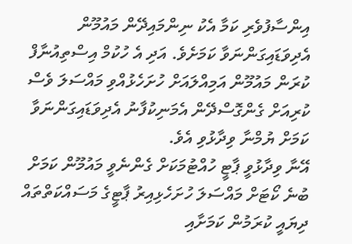އިންސާފުވެރި ކަމާ އެކު ނިންމައިދޭން މައުމޫން އެދިވަޑައިގަންނަވާ ކަމަށެވެ. އަދި އެ ހުކުމް އިސްތިއުނާފް ކުރަން މައުމޫން އަމިއްލައަށް ހުށަހެޅުއްވި މައްސަލަ ވެސް ކުރިއަށް ގެންގޮސްދޭން އެމަނިކުފާނު އެދިވަޑައިގަންނަވާ ކަމަށް ޔުމްނާ ވިދާޅުވި އެވެ.
އޭނާ ވިދާޅުވީ ޕާޓީ ހުއްޓުމަކަށް ގެންނެވީ މައުމޫން ކަމަށް ބުނެ ކޯޓަށް މައްސަލަ ހުށަހެޅިއިރު ޕާޓީގެ މަސައްކަތްތައް ދިޔައީ ކުރަމުން ކަމަށާއި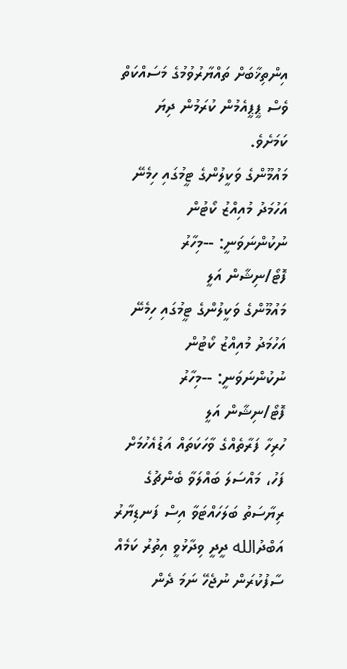އިންތިޚާބަށް ތައްޔާރުވުމުގެ މަސައްކަތް ވެސް ޕީޕީއެމުން ކުރަމުން ދިޔަ ކަމަށެވެ.
މައުމޫންގެ ވަކީލުންގެ ޓީމުގައި ހިމެނޭ އަހުމަދު މުއިއްޒު ކޯޓުން ނުކުންނަވަނީ: --މިހާރު ފޮޓޯ/ނިޝާން އަލީ
މައުމޫންގެ ވަކީލުންގެ ޓީމުގައި ހިމެނޭ އަހުމަދު މުއިއްޒު ކޯޓުން ނުކުންނަވަނީ: --މިހާރު ފޮޓޯ/ނިޝާން އަލީ
ހުރިހާ ފަރާތެއްގެ ވާހަކަތައް އަޑުއެހުމަށް ފަހު، މައްސަލަ ބައްލަވާ ބެންޗުގެ ރިޔާސަތު ބަލަހައްޓަވާ އިސް ފަނޑިޔާރު އަބްދުالله ދީދީ ވިދާޅުވީ އިތުރު ކަމެއް ސާފުކުރަން ނުޖެހޭ ނަމަ ދެން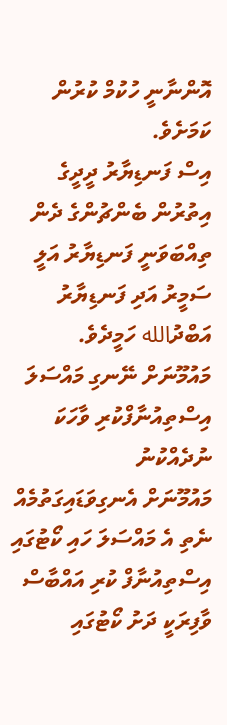އޮންނާނީ ހުކުމް ކުރުން ކަމަށެވެ.
އިސް ފަނޑިޔާރު ދީދީގެ އިތުރުން ބެންޗުންގެ ދެން ތިއްބަވަނީ ފަނޑިޔާރު އަލީ ސަމީރު އަދި ފަނޑިޔާރު އަބްދުالله ހަމީދެވެ.
މައުމޫނަށް ނޭނގި މައްސަލަ އިސްތިއުނާފްކުރި ވާހަކަ ނުދެއްކުނު
މައުމޫނަށް އެނގިވަޑައިގަތުމެއް ނެތި އެ މައްސަލަ ހައި ކޯޓުގައި އިސްތިއުނާފް ކުރި އައްބާސް ވާފިރަކީ ދަށު ކޯޓުގައި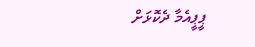ޕީޕީއެމާ ދެކޮޅަށް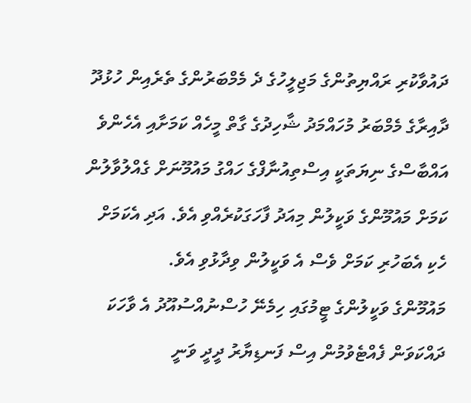ދައުވާކުރި ރައްޔިތުންގެ މަޖިލީހުގެ ދެ މެމްބަރުންގެ ތެރެއިން ހުޅުދޫ ދާއިރާގެ މެމްބަރު މުހައްމަދު ޝާހިދުގެ ގާތް މީހެއް ކަމަށާއި އެހެންވެ އައްބާސްގެ ނިޔަތަކީ އިސްތިއުނާފްގެ ހައްގު މައުމޫނަށް ގެއްލުވާލުން ކަމަށް މައުމޫންގެ ވަކީލުން މިއަދު ފާހަގަކުރެއްވި އެވެ. އަދި އެކަމަށް ހެކި އެބަހުރި ކަމަށް ވެސް އެ ވަކީލުން ވިދާޅުވި އެވެ.
މައުމޫންގެ ވަކީލުންގެ ޓީމުގައި ހިމެނޭ ހުސްނުއްސުއޫދު އެ ވާހަކަ ދައްކަވަން ފެއްޓެވުމުން އިސް ފަނޑިޔާރު ދީދީ ވަނީ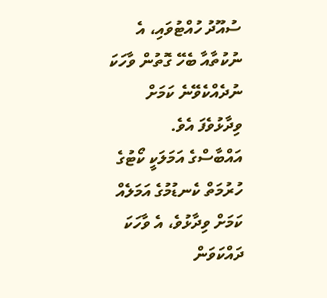ސުއޫދު ހުއްޓުވައި، އެ ނުކުތާއާ ބެހޭ ގޮތުން ވާހަކަ ނުދެއްކެވޭނެ ކަމަށް ވިދާޅުވެފަ އެވެ.
އައްބާސްގެ އަމަލަކީ ކޯޓުގެ ހުރުމަތް ކެނޑުމުގެ އަމަލެއް ކަމަށް ވިދާޅުވެ، އެ ވާހަކަ ދައްކަވަން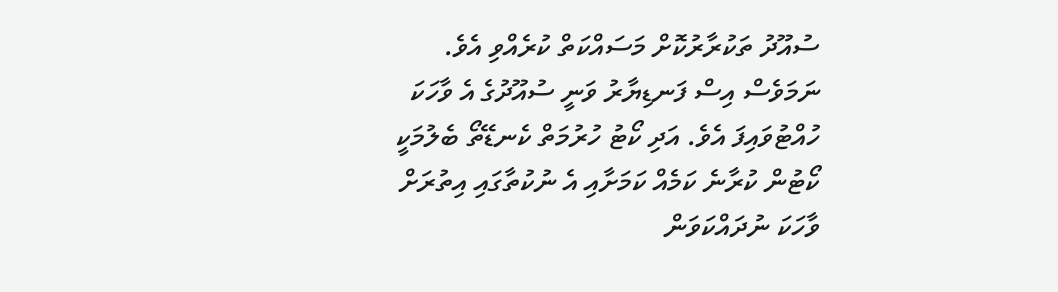ސުއޫދު ތަކުރާރުކޮށް މަސައްކަތް ކުރެއްވި އެވެ. ނަމަވެސް އިސް ފަނޑިޔާރު ވަނީ ސުއޫދުގެ އެ ވާހަކަ ހުއްޓުވައިފަ އެވެ. އަދި ކޯޓު ހުރުމަތް ކެނޑޭތޯ ބެލުމަކީ ކޯޓުން ކުރާނެ ކަމެއް ކަމަށާއި އެ ނުކުތާގައި އިތުރަށް ވާހަކަ ނުދައްކަވަން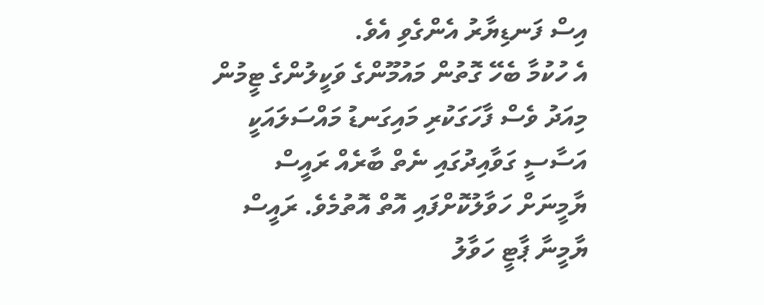އިސް ފަނޑިޔާރު އެންގެވި އެވެ.
އެ ހުކުމާ ބެހޭ ގޮތުން މައުމޫންގެ ވަކީލުންގެ ޓީމުން މިއަދު ވެސް ފާހަގަކުރި މައިގަނޑު މައްސަލައަކީ އަސާސީ ގަވާއިދުގައި ނެތް ބާރެއް ރައީސް ޔާމީނަށް ހަވާލުކޮށްފައި އޮތް އޮތުމެވެ. ރައީސް ޔާމީނާ ޕާޓީ ހަވާލު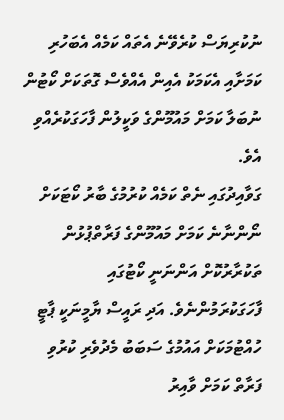ނުކުރިޔަސް ކުރެވޭނެ އެތައް ކަމެއް އެބަހުރި ކަމަށާއި އެކަމަކު އެއިން އެއްވެސް ގޮތަކަށް ކޯޓުން ނުބަލާ ކަމަށް މައުމޫންގެ ވަކީލުން ފާހަގަކުރެއްވި އެވެ.
ގަވާއިދުގައި ނެތް ކަމެއް ކުރުމުގެ ބާރު ކޯޓަކަށް ނޯންނާނެ ކަމަށް މައުމޫންގެ ފަރާތްޕުޅުން ތަކުރާރުކޮށް އަންނަނީ ކޯޓުގައި ފާހަގަކުރަމުންނެވެ. އަދި ރައީސް ޔާމީނަކީ ޕާޓީ ހުއްޓުމަކަށް އައުމުގެ ސަބަބު މެދުވެރި ކުރުވި ފަރާތް ކަމަށް ވާއިރު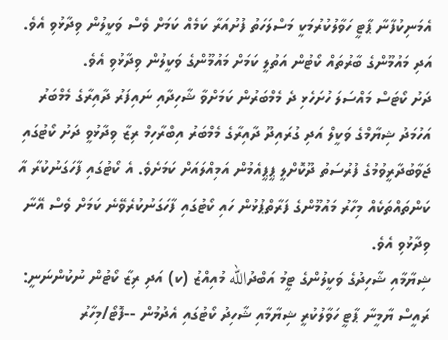އެމަނިކުފާނާ ޕާޓީ ހަވާލުކުރުމަކީ މަސްލަހަތު ފުށުއަރާ ކަމެއް ކަމަށް ވެސް ވަކީލުން ވިދާޅުވި އެވެ. އަދި މައުމޫންގެ ބާރުތައް ކޯޓުން އަތުލީ ކަމަށް މައުމޫންގެ ވަކީލުން ވިދާޅުވި އެވެ.
ދަށު ކޯޓަސް މައްސަލަ ހުށަހެޅި ދެ މެމްބަރުން ކަމަށްވާ ޝާހިދާއި ނައިފަރު ދާއިރާގެ މެމްބަރު އަހުމަދު ޝިޔާމްގެ ވަކީލް އަދި ގުރައިދޫ ދާއިރާގެ މެމްބަރު އިބްރާހިމް ރިޒާ ވިދާޅުވީ ދަށު ކޯޓުގައި ޖަވާބުދާރީވުމުގެ ފުރުސަތު ދޫކޮށްލީ ޕީޕީއެމުން އަމިއްލައަށް ކަމަށެވެ. އެ ކޯޓުގައި ފާހަގަނުކުރާ އާ ކަންތައްތަކެއް މިހާރު މައުމޫންގެ ފަރާތްޕުޅުން ހައި ކޯޓުގައި ފާހަގަނުކުރެވޭނެ ކަމަށް ވެސް އޭނާ ވިދާޅުވި އެވެ.
ޝިޔާމާއި ޝާހިދުގެ ވަކީލުންގެ ޓީމު އަބްދުالله މުއިއްޒު (ކ) އަދި ރިޒާ ކޯޓުން ނުކުންނަނީ: ރައީސް ޔާމީނާ ޕާޓީ ހަވާލުކުރީ ޝިޔާމާއި ޝާހިދު ކޯޓުގައި އެދުމުން --ފޮޓޯ/މިހާރު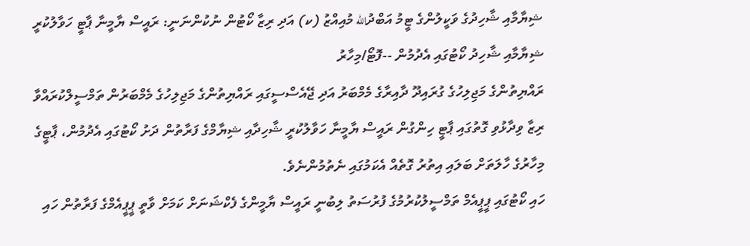ޝިޔާމާއި ޝާހިދުގެ ވަކީލުންގެ ޓީމު އަބްދުالله މުއިއްޒު (ކ) އަދި ރިޒާ ކޯޓުން ނުކުންނަނީ: ރައީސް ޔާމީނާ ޕާޓީ ހަވާލުކުރީ ޝިޔާމާއި ޝާހިދު ކޯޓުގައި އެދުމުން --ފޮޓޯ/މިހާރު
ރައްޔިތުންގެ މަޖިލިހުގެ ގުރައިދޫ ދާއިރާގެ މެމްބަރު އަދި ޖޭއެސްސީގައި ރައްޔިތުންގެ މަޖިލިހުގެ މެމްބަރުން ތަމްސީލްކުރައްވާ ރިޒާ ވިދާޅުވި ގޮތުގައި ޕާޓީ ހިންގުން ރައީސް ޔާމީނާ ހަވާލުކުރީ ޝާހިދާއި ޝިޔާމްގެ ފަރާތުން ދަށު ކޯޓުގައި އެދުމުން، ޕާޓީގެ މިހާރުގެ ހާލަތަށް ބަލައި އިތުރު ގޮތެއް އެކަމުގައި ނެތުމުންނެވެ.
ހައި ކޯޓުގައި ޕީޕީއެމް ތަމްސީލުކުރުމުގެ ފުރުސަތު ލިބުނީ ރައީސް ޔާމީންގެ ފެކްޝަނަށް ކަމަށް ވާތީ ޕީޕީއެމްގެ ފަރާތުން ހައި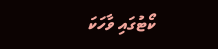ކޯޓުގައި ވާހަކަ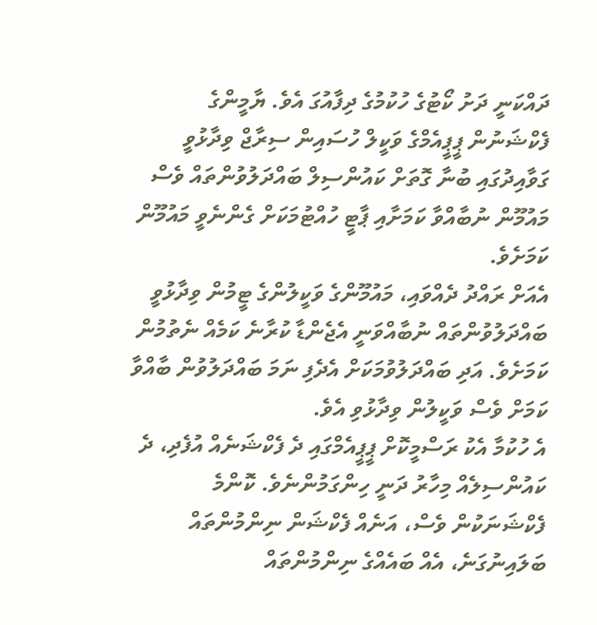ދައްކަނީ ދަށު ކޯޓުގެ ހުކުމުގެ ދިފާއުގަ އެވެ. ޔާމީންގެ ފެކްޝަނުން ޕީޕީއެމްގެ ވަކީލް ހުސައިން ސިރާޖް ވިދާޅުވީ ގަވާއިދުގައި ބުނާ ގޮތަށް ކައުންސިލް ބައްދަލުވުންތައް ވެސް މައުމޫން ނުބާއްވާ ކަމަށާއި ޕާޓީ ހުއްޓުމަކަށް ގެންނެވީ މައުމޫން ކަމަށެވެ.
އެއަށް ރައްދު ދެއްވައި، މައުމޫންގެ ވަކީލުންގެ ޓީމުން ވިދާޅުވީ ބައްދަލުވުންތައް ނުބާއްވަނީ އެޖެންޑާ ކުރާނެ ކަމެއް ނެތުމުން ކަމަށެވެ. އަދި ބައްދަލުވުމަކަށް އެދެފި ނަމަ ބައްދަލުވުން ބާއްވާ ކަމަށް ވެސް ވަކީލުން ވިދާޅުވި އެވެ.
އެ ހުކުމާ އެކު ރަސްމީކޮށް ޕީޕީއެމްގައި ދެ ފެކްޝަނެއް އުފެދި، ދެ ކައުންސިލެއް މިހާރު ދަނީ ހިންގަމުންނެވެ. ކޮންމެ ފެކްޝަނަކުން ވެސް، އަނެއް ފެކްޝަން ނިންމުންތައް ބަލައިނުގަނެ، އެއް ބައެއްގެ ނިންމުންތައް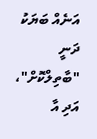އަނެއް ބަޔަކު ދަނީ "ބާތިލްކޮށް"، އަދި އާ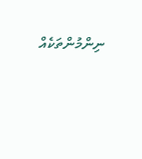ނިންމުންތަކެއް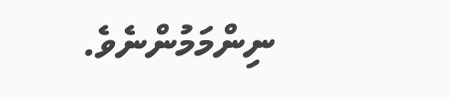ނިންމަމުންނެވެ.